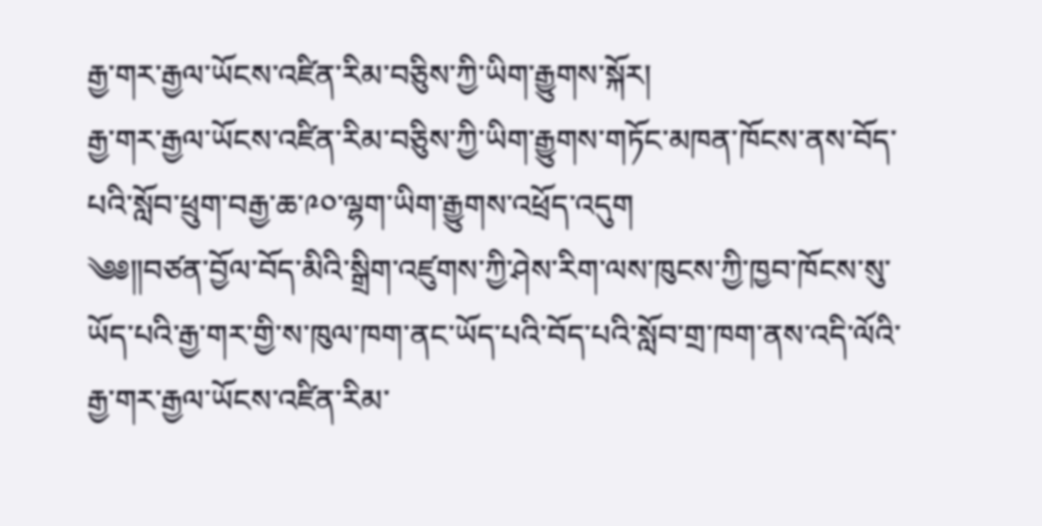རྒྱ་གར་རྒྱལ་ཡོངས་འཛིན་རིམ་བཅིུས་ཀྱི་ཡིག་རྒྱུགས་སྐོར།
རྒྱ་གར་རྒྱལ་ཡོངས་འཛིན་རིམ་བཅིུས་ཀྱི་ཡིག་རྒྱུགས་གཏོང་མཁན་ཁོངས་ནས་བོད་པའི་སློབ་ཕྲུག་བརྒྱ་ཆ་༩༠་ལྷག་ཡིག་རྒྱུགས་འཕྲོད་འདུག
༄༅༎བཙན་བྱོལ་བོད་མིའི་སྒྲིག་འཛུགས་ཀྱི་ཤེས་རིག་ལས་ཁུངས་ཀྱི་ཁྱབ་ཁོངས་སུ་ཡོད་པའི་རྒྱ་གར་གྱི་ས་ཁུལ་ཁག་ནང་ཡོད་པའི་བོད་པའི་སློབ་གྲ་ཁག་ནས་འདི་ལོའི་རྒྱ་གར་རྒྱལ་ཡོངས་འཛིན་རིམ་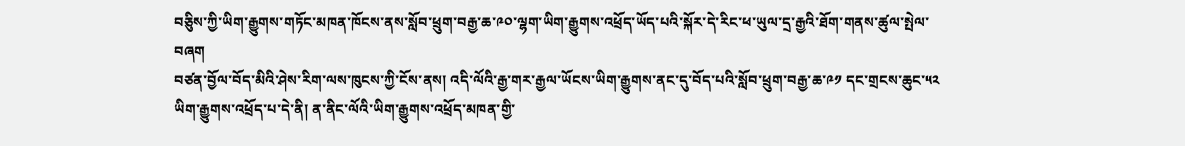བཅིུས་ཀྱི་ཡིག་རྒྱུགས་གཏོང་མཁན་ཁོངས་ནས་སློབ་ཕྲུག་བརྒྱ་ཆ་༩༠་ལྷག་ཡིག་རྒྱུགས་འཕྲོད་ཡོད་པའི་སྐོར་དེ་རིང་ཕ་ཡུལ་དྲ་རྒྱའི་ཐོག་གནས་ཚུལ་སྤེལ་བཞག
བཙན་བྱོལ་བོད་མིའི་ཤེས་རིག་ལས་ཁུངས་ཀྱི་ངོས་ནས། འདི་ལོའི་རྒྱ་གར་རྒྱལ་ཡོངས་ཡིག་རྒྱུགས་ནང་དུ་བོད་པའི་སློབ་ཕྲུག་བརྒྱ་ཆ་༩༡ དང་གྲངས་ཆུང་༥༢ ཡིག་རྒྱུགས་འཕྲོད་པ་དེ་ནི། ན་ནིང་ལོའི་ཡིག་རྒྱུགས་འཕྲོད་མཁན་གྱི་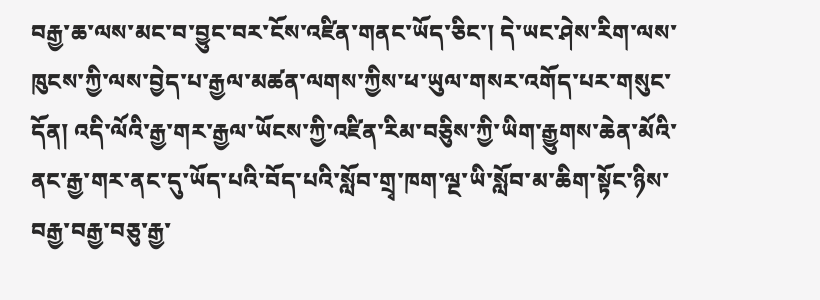བརྒྱ་ཆ་ལས་མང་བ་བྱུང་བར་ངོས་འཛིན་གནང་ཡོད་ཅིང་། དེ་ཡང་ཤེས་རིག་ལས་ཁུངས་ཀྱི་ལས་བྱེད་པ་རྒྱལ་མཚན་ལགས་ཀྱིས་ཕ་ཡུལ་གསར་འགོད་པར་གསུང་དོན། འདི་ལོའི་རྒྱ་གར་རྒྱལ་ཡོངས་ཀྱི་འཛིན་རིམ་བཅིུས་ཀྱི་ཡིག་རྒྱུགས་ཆེན་མོའི་ནང་རྒྱ་གར་ནང་དུ་ཡོད་པའི་བོད་པའི་སློབ་གྲྭ་ཁག་ལྔ་ཡི་སློབ་མ་ཆིག་སྟོང་ཉིས་བརྒྱ་བརྒྱ་བཅུ་རྒྱ་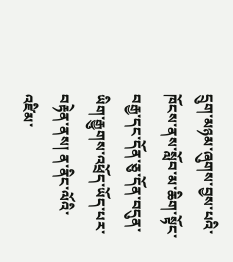དྲུག་མཉམ་ཞུགས་བྱས་པའི་ཁོངས་ནས་སློབ་མ་ཆིག་སྟོང་བརྒྱ་དང་དོན་ཅུ་དོན་བདུན་ཡིག་རྒྱུགས་འཕྲོད་ཡོད་པར་བརྟེན་ནས། ན་ནིང་ལོའི་འཛིམ་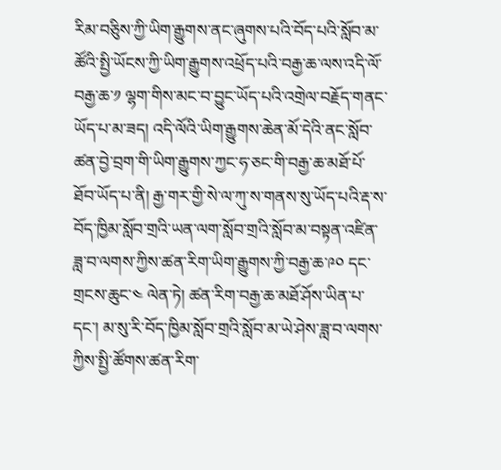རིམ་བཅིུས་ཀྱི་ཡིག་རྒྱུགས་ནང་ཞུགས་པའི་བོད་པའི་སློབ་མ་ཚོའི་སྤྱི་ཡོངས་ཀྱི་ཡིག་རྒྱུགས་འཕྲོད་པའི་བརྒྱ་ཆ་ལས་འདི་ལོ་བརྒྱ་ཆ་༡ ལྷག་གིས་མང་བ་བྱུང་ཡོད་པའི་འགྲེལ་བརྗོད་གནང་ཡོད་པ་མ་ཟད། འདི་ལོའི་ཡིག་རྒྱུགས་ཆེན་མོ་དེའི་ནང་སློབ་ཚན་བྱེ་བྲག་གི་ཡིག་རྒྱུགས་ཀྱང་ཧ་ཅང་གི་བརྒྱ་ཆ་མཐོ་པོ་ཐོབ་ཡོད་པ་ནི། རྒྱ་གར་གྱི་སེ་ལ་ཀུ་ས་གནས་སུ་ཡོད་པའི་རྡ་ས་བོད་ཁྱིམ་སློབ་གྲའི་ཡན་ལག་སློབ་གྲའི་སློབ་མ་བསྟན་འཛིན་ཟླ་བ་ལགས་ཀྱིས་ཚན་རིག་ཡིག་རྒྱུགས་ཀྱི་བརྒྱ་ཆ་༩༠ དང་གྲངས་ཆུང་༤ ལེན་ཏེ། ཚན་རིག་བརྒྱ་ཆ་མཐོ་ཤོས་ཡིན་པ་དང་། མ་སུ་རི་བོད་ཁྱིམ་སློབ་གྲའི་སློབ་མ་ཡེ་ཤེས་ཟླ་བ་ལགས་ཀྱིས་སྤྱི་ཚོགས་ཚན་རིག་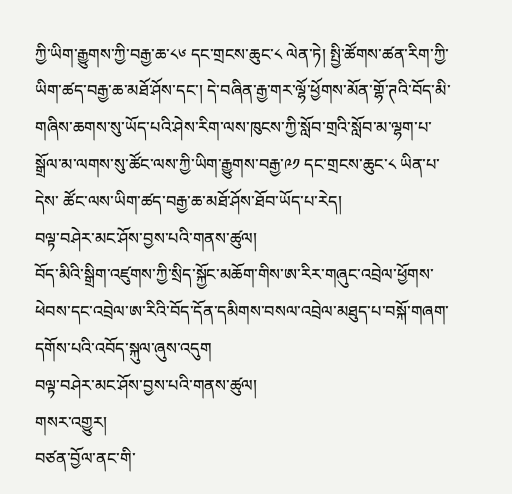ཀྱི་ཡིག་རྒྱུགས་ཀྱི་བརྒྱ་ཆ་༨༦ དང་གྲངས་ཆུང་༨ ལེན་ཏེ། སྤྱི་ཚོགས་ཚན་རིག་ཀྱི་ཡིག་ཚད་བརྒྱ་ཆ་མཐོ་ཤོས་དང་། དེ་བཞིན་རྒྱ་གར་ལྷོ་ཕྱོགས་མོན་གྷོ་ཊའི་བོད་མི་གཞིས་ཆགས་སུ་ཡོད་པའི་ཤེས་རིག་ལས་ཁུངས་ཀྱི་སློབ་གྲའི་སློབ་མ་ལྷག་པ་སྒྲོལ་མ་ལགས་སུ་ཚོང་ལས་ཀྱི་ཡིག་རྒྱུགས་བརྒྱ་༩༡ དང་གྲངས་ཆུང་༨ ཡིན་པ་དེས་ ཚོང་ལས་ཡིག་ཚད་བརྒྱ་ཆ་མཐོ་ཤོས་ཐོབ་ཡོད་པ་རེད།
བལྟ་བཤེར་མང་ཤོས་བྱས་པའི་གནས་ཚུལ།
བོད་མིའི་སྒྲིག་འཛུགས་ཀྱི་སྲིད་སྐྱོང་མཆོག་གིས་ཨ་རིར་གཞུང་འབྲེལ་ཕྱོགས་ཕེབས་དང་འབྲེལ་ཨ་རིའི་བོད་དོན་དམིགས་བསལ་འབྲེལ་མཐུད་པ་བསྐོ་གཞག་དགོས་པའི་འབོད་སྐུལ་ཞུས་འདུག
བལྟ་བཤེར་མང་ཤོས་བྱས་པའི་གནས་ཚུལ།
གསར་འགྱུར།
བཙན་བྱོལ་ནང་གི་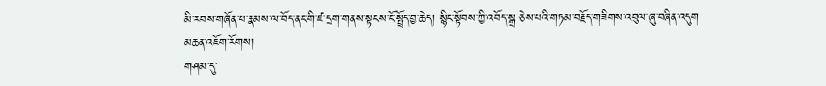མི་རབས་གཞོན་པ་རྣམས་ལ་བོད་ནང་གི་ཛ་དྲག་གནས་སྟངས་ངོ་སྤྲོད་བྱ་ཆེད། སྙིང་སྟོབས་ཀྱི་འབོད་སྒྲ ཅེས་པའི་གཏམ་བརྗོད་གཟིགས་འབུལ་ཞུ་བཞིན་འདུག
མཆན་འཇོག་རོགས།
གཤམ་དུ་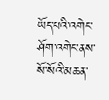ཡོད་པའི་འགེང་ཤོག་འགེང་ནས་སོ་སོའི་མཆན་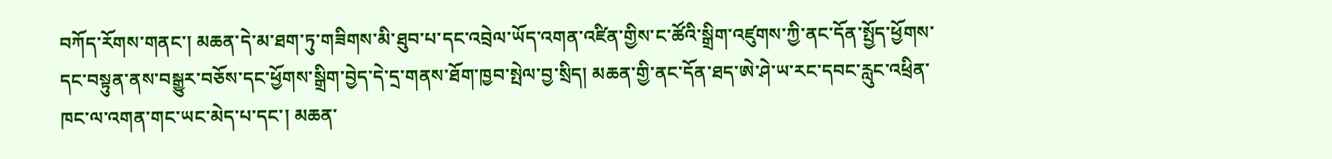བཀོད་རོགས་གནང་། མཆན་དེ་མ་ཐག་ཏུ་གཟིགས་མི་ཐུབ་པ་དང་འབྲེལ་ཡོད་འགན་འཛིན་གྱིས་ང་ཚོའི་སྒྲིག་འཛུགས་ཀྱི་ནང་དོན་སྤྱོད་ཕྱོགས་དང་བསྟུན་ནས་བསྒྱུར་བཅོས་དང་ཕྱོགས་སྒྲིག་བྱེད་དེ་དྲ་གནས་ཐོག་ཁྱབ་སྤེལ་བྱ་སྲིད། མཆན་གྱི་ནང་དོན་ཐད་ཨེ་ཤེ་ཡ་རང་དབང་རླུང་འཕྲིན་ཁང་ལ་འགན་གང་ཡང་མེད་པ་དང་། མཆན་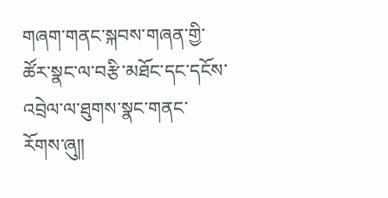གཞག་གནང་སྐབས་གཞན་གྱི་ཚོར་སྣང་ལ་བརྩི་མཐོང་དང་དངོས་འབྲེལ་ལ་ཐུགས་སྣང་གནང་རོགས་ཞུ༎